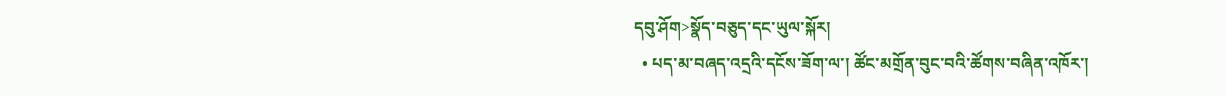དབུ་ཤོག>སྣོད་བཅུད་དང་ཡུལ་སྐོར།
  • པད་མ་བཞད་འདྲའི་དངོས་ཟོག་ལ་། ཚོང་མགྲོན་བུང་བའི་ཚོགས་བཞིན་འཁོར་།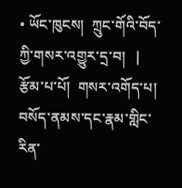• ཡོང་ཁུངས།  ཀྲུང་གོའི་བོད་ཀྱི་གསར་འགྱུར་དྲ་བ།   |     རྩོམ་པ་པོ།  གསར་འགོད་པ། བསོད་ནམས་དང་རྣམ་གླིང་རིན་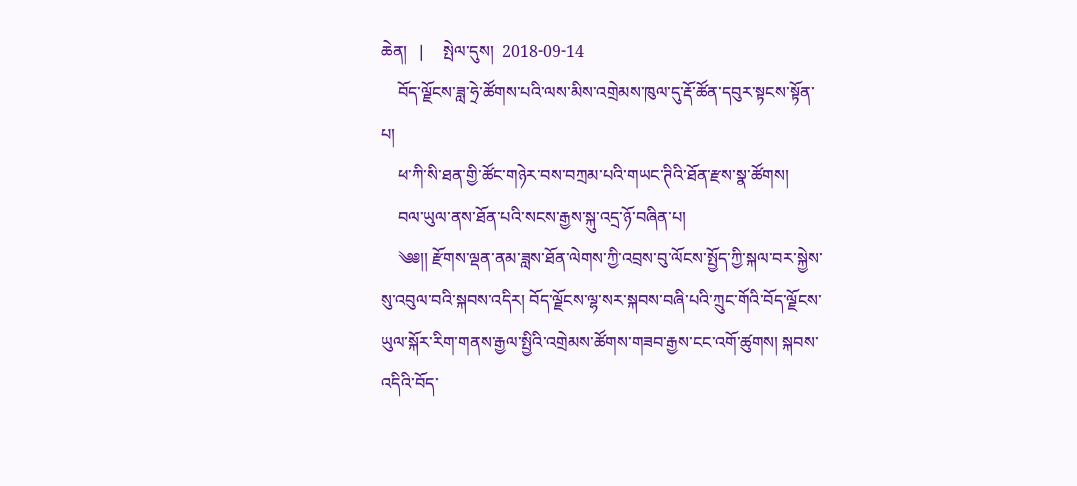ཆེན།   |     སྤེལ་དུས།  2018-09-14
    བོད་ལྗོངས་ཟླ་ཧྲེ་ཚོགས་པའི་ལས་མིས་འགྲེམས་ཁུལ་དུ་རྡོ་ཚོན་དབུར་སྟངས་སྟོན་པ།
    ཕ་ཀི་སི་ཐན་གྱི་ཚོང་གཉེར་བས་བཀྲམ་པའི་གཡང་ཊིའི་ཐོན་རྫས་སྣ་ཚོགས།
    བལ་ཡུལ་ནས་ཐོན་པའི་སངས་རྒྱས་སྐུ་འདྲ་ཉོ་བཞིན་པ།
    ༄༅།། རྫོགས་ལྡན་ནམ་ཟླས་ཐོན་ལེགས་ཀྱི་འབྲས་བུ་ལོངས་སྤྱོད་ཀྱི་སྐལ་བར་སྐྱེས་སུ་འབུལ་བའི་སྐབས་འདིར། བོད་ལྗོངས་ལྷ་སར་སྐབས་བཞི་པའི་ཀྲུང་གོའི་བོད་ལྗོངས་ཡུལ་སྐོར་རིག་གནས་རྒྱལ་སྤྱིའི་འགྲེམས་ཚོགས་གཟབ་རྒྱས་ངང་འགོ་ཚུགས། སྐབས་འདིའི་བོད་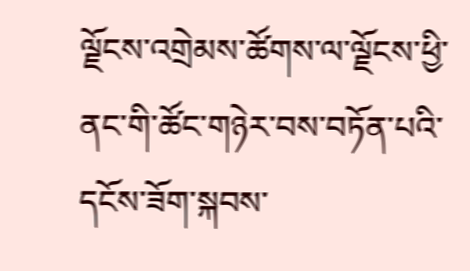ལྗོངས་འགྲེམས་ཚོགས་ལ་ལྗོངས་ཕྱི་ནང་གི་ཚོང་གཉེར་བས་བཏོན་པའི་དངོས་ཟོག་སྐབས་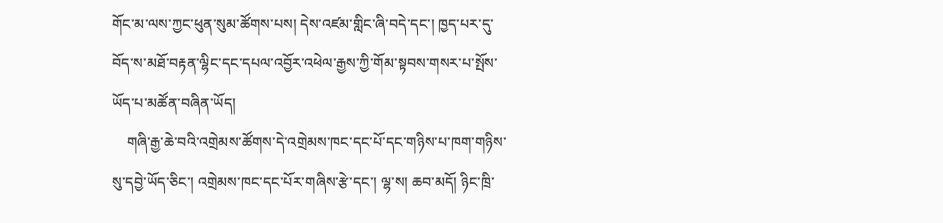གོང་མ་ལས་ཀྱང་ཕུན་སུམ་ཚོགས་པས། དེས་འཛམ་གླིང་ཞི་བདེ་དང་། ཁྱད་པར་དུ་བོད་ས་མཐོ་བརྟན་ལྷིང་དང་དཔལ་འབྱོར་འཕེལ་རྒྱས་ཀྱི་གོམ་སྟབས་གསར་པ་སྤོས་ཡོད་པ་མཚོན་བཞིན་ཡོད།
    གཞི་རྒྱ་ཆེ་བའི་འགྲེམས་ཚོགས་དེ་འགྲེམས་ཁང་དང་པོ་དང་གཉིས་པ་ཁག་གཉིས་སུ་དབྱེ་ཡོད་ཅིང་། འགྲེམས་ཁང་དང་པོར་གཞིས་རྩེ་དང་། ལྷ་ས། ཆབ་མདོ། ཉིང་ཁྲི་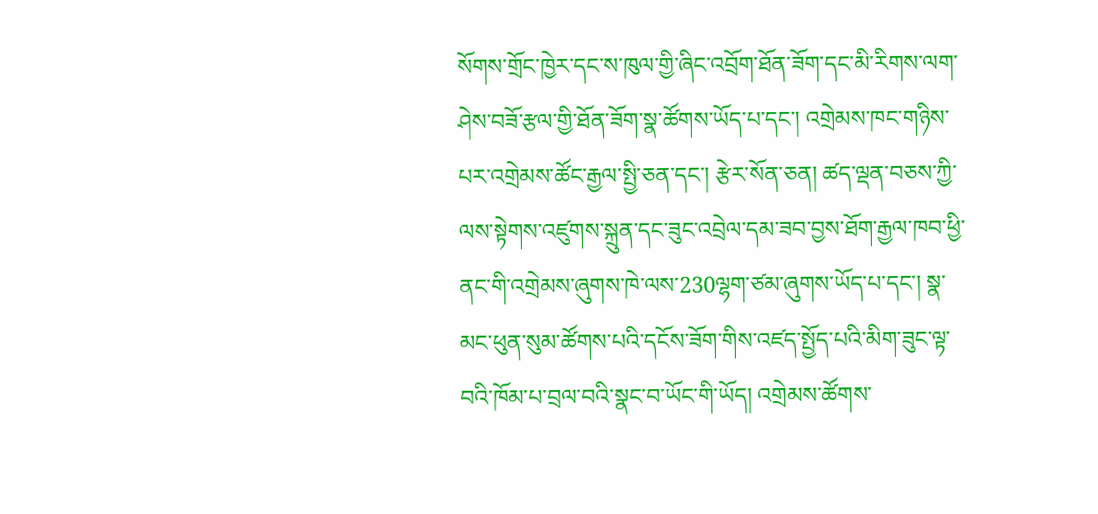སོགས་གྲོང་ཁྱེར་དང་ས་ཁུལ་གྱི་ཞིང་འབྲོག་ཐོན་ཟོག་དང་མི་རིགས་ལག་ཤེས་བཟོ་རྩལ་གྱི་ཐོན་ཟོག་སྣ་ཚོགས་ཡོད་པ་དང་། འགྲེམས་ཁང་གཉིས་པར་འགྲེམས་ཚོང་རྒྱལ་སྤྱི་ཅན་དང་། རྩེར་སོན་ཅན། ཚད་ལྡན་བཅས་ཀྱི་ལས་སྟེགས་འཛུགས་སྐྲུན་དང་ཟུང་འབྲེལ་དམ་ཟབ་བྱས་ཐོག་རྒྱལ་ཁབ་ཕྱི་ནང་གི་འགྲེམས་ཞུགས་ཁེ་ལས་230ལྷག་ཙམ་ཞུགས་ཡོད་པ་དང་། སྣ་མང་ཕུན་སུམ་ཚོགས་པའི་དངོས་ཟོག་གིས་འཛད་སྤྱོད་པའི་མིག་ཟུང་ལྟ་བའི་ཁོམ་པ་བྲལ་བའི་སྣང་བ་ཡོང་གི་ཡོད། འགྲེམས་ཚོགས་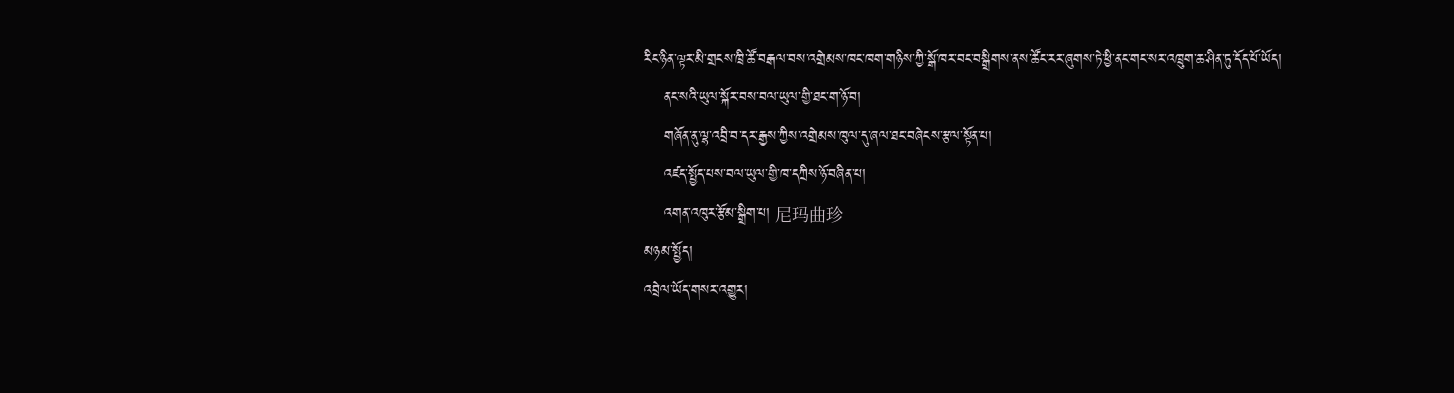རིང་ཉིན་ལྟར་མི་གྲངས་ཁྲི་ཚོ་བརྒལ་བས་འགྲེམས་ཁང་ཁག་གཉིས་ཀྱི་སྒོ་ཁར་བང་བསྒྲིགས་ནས་ཚོང་རར་ཞུགས་ཏེ་ཕྱི་ནང་གང་སར་འཁྲུག་ཆ་ཤིན་ཏུ་དོད་པོ་ཡོད།
    ནང་སའི་ཡུལ་སྐོར་བས་བལ་ཡུལ་གྱི་ཐང་ག་ཉོ་བ།
    གཞོན་ནུ་ལྷ་འབྲི་བ་དར་རྒྱས་ཀྱིས་འགྲེམས་ཁུལ་དུ་ཞལ་ཐང་བཞེངས་རྩལ་སྟོན་པ།
    འཛད་སྤྱོད་པས་བལ་ཡུལ་གྱི་ཁ་དཀྲིས་ཉོ་བཞིན་པ།
    འགན་འཁུར་རྩོམ་སྒྲིག་པ། 尼玛曲珍
མཉམ་སྤྱོད།
འབྲེལ་ཡོད་གསར་འགྱུར།